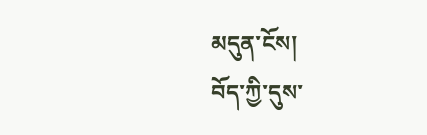མདུན་ངོས།
བོད་ཀྱི་དུས་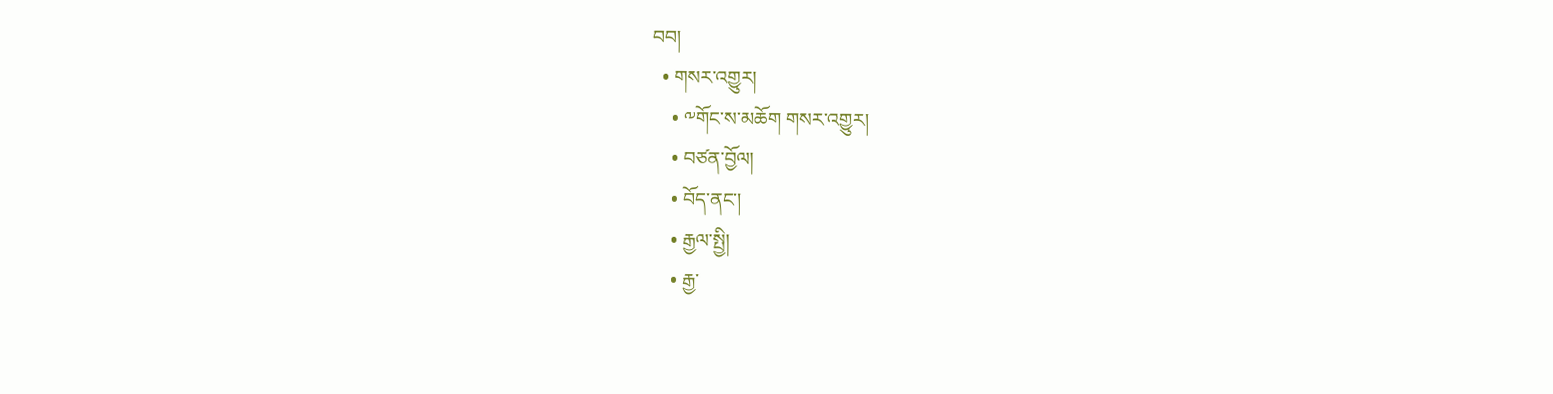བབ།
  • གསར་འགྱུར།
    • ༸གོང་ས་མཆོག གསར་འགྱུར།
    • བཙན་བྱོལ།
    • བོད་ནང་།
    • རྒྱལ་སྤྱི།
    • རྒྱ་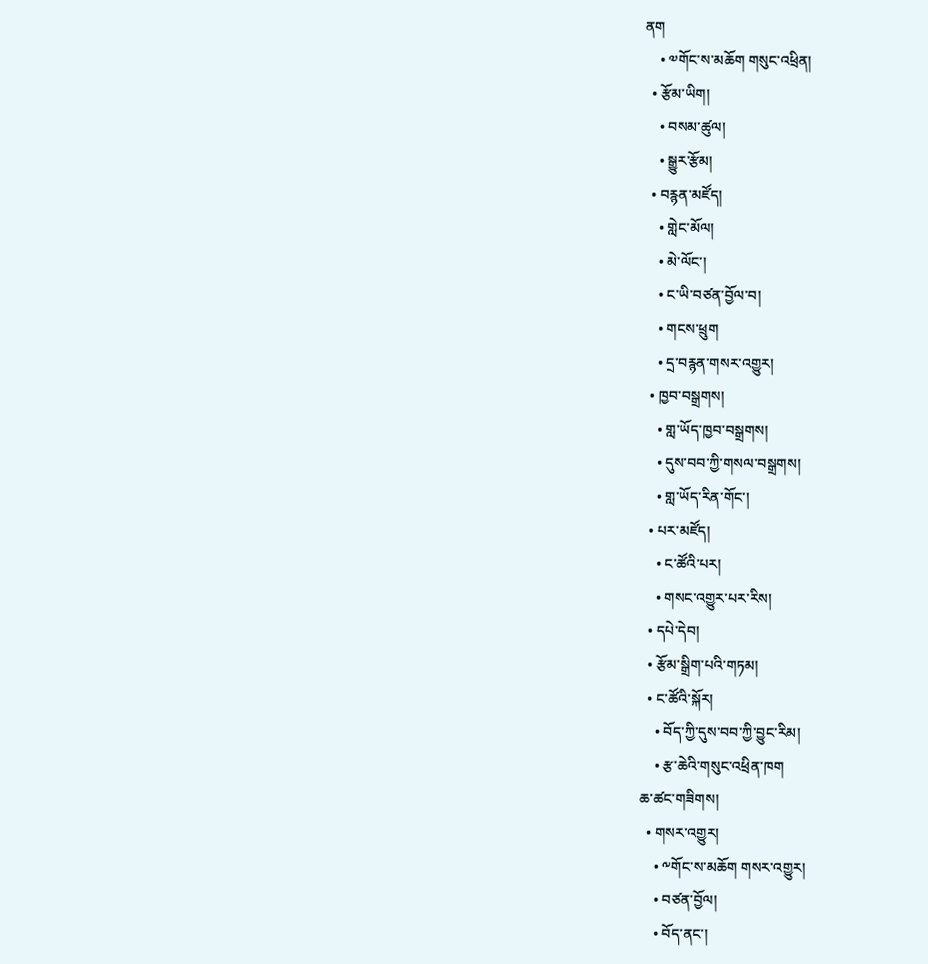ནག
    • ༧གོང་ས་མཆོག གསུང་འཕྲིན།
  • རྩོམ་ཡིག།
    • བསམ་ཚུལ།
    • སྒྱུར་རྩོམ།
  • བརྙན་མཛོད།
    • གླེང་མོལ།
    • མེ་ལོང་།
    • ང་ཡི་བཙན་བྱོལ་བ།
    • གངས་ཕྲུག
    • དྲ་བརྙན་གསར་འགྱུར།
  • ཁྱབ་བསྒྲགས།
    • གླ་ཡོད་ཁྱབ་བསྒྲགས།
    • དུས་བབ་ཀྱི་གསལ་བསྒྲགས།
    • གླ་ཡོད་རིན་གོང་།
  • པར་མཛོད།
    • ང་ཚོའི་པར།
    • གསང་འགྱུར་པར་རིས།
  • དཔེ་དེབ།
  • རྩོམ་སྒྲིག་པའི་གཏམ།
  • ང་ཚོའི་སྐོར།
    • བོད་ཀྱི་དུས་བབ་ཀྱི་བྱུང་རིམ།
    • རྩ་ཆེའི་གསུང་འཕྲིན་ཁག
ཆ་ཚང་གཟིགས།
  • གསར་འགྱུར།
    • ༸གོང་ས་མཆོག གསར་འགྱུར།
    • བཙན་བྱོལ།
    • བོད་ནང་།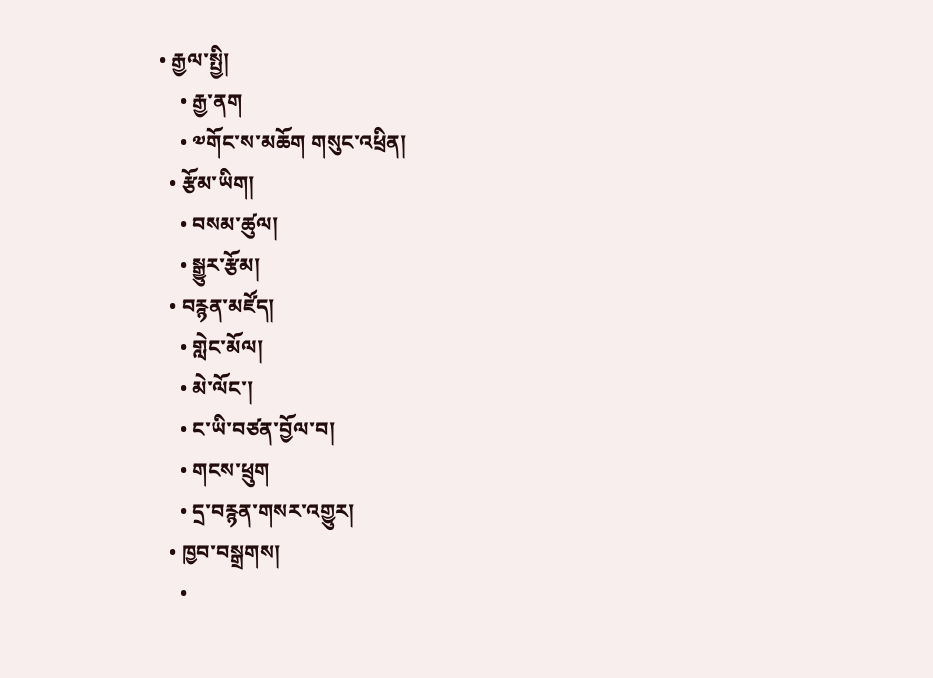• རྒྱལ་སྤྱི།
    • རྒྱ་ནག
    • ༧གོང་ས་མཆོག གསུང་འཕྲིན།
  • རྩོམ་ཡིག།
    • བསམ་ཚུལ།
    • སྒྱུར་རྩོམ།
  • བརྙན་མཛོད།
    • གླེང་མོལ།
    • མེ་ལོང་།
    • ང་ཡི་བཙན་བྱོལ་བ།
    • གངས་ཕྲུག
    • དྲ་བརྙན་གསར་འགྱུར།
  • ཁྱབ་བསྒྲགས།
    •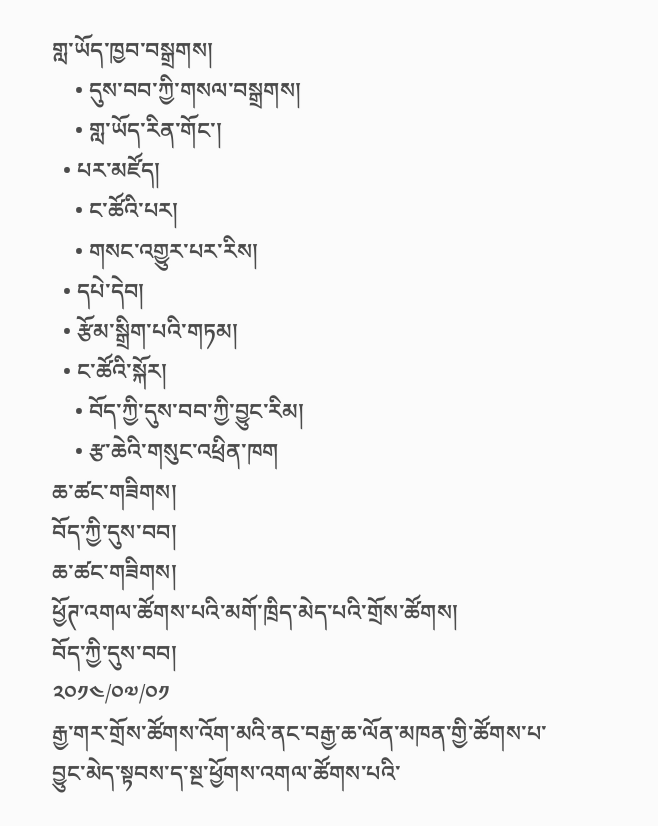གླ་ཡོད་ཁྱབ་བསྒྲགས།
    • དུས་བབ་ཀྱི་གསལ་བསྒྲགས།
    • གླ་ཡོད་རིན་གོང་།
  • པར་མཛོད།
    • ང་ཚོའི་པར།
    • གསང་འགྱུར་པར་རིས།
  • དཔེ་དེབ།
  • རྩོམ་སྒྲིག་པའི་གཏམ།
  • ང་ཚོའི་སྐོར།
    • བོད་ཀྱི་དུས་བབ་ཀྱི་བྱུང་རིམ།
    • རྩ་ཆེའི་གསུང་འཕྲིན་ཁག
ཆ་ཚང་གཟིགས།
བོད་ཀྱི་དུས་བབ།
ཆ་ཚང་གཟིགས།
ཕྱོཊ་འགལ་ཚོགས་པའི་མགོ་ཁྲིད་མེད་པའི་གྲོས་ཚོགས།
བོད་ཀྱི་དུས་བབ།
༢༠༡༤/༠༧/༠༡
རྒྱ་གར་གྲོས་ཚོགས་འོག་མའི་ནང་བརྒྱ་ཆ་ལོན་མཁན་གྱི་ཚོགས་པ་བྱུང་མེད་སྟབས་ད་སྔ་ཕྱོགས་འགལ་ཚོགས་པའི་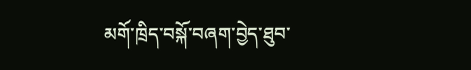མགོ་ཁྲིད་བསྐོ་བཞག་བྱེད་ཐུབ་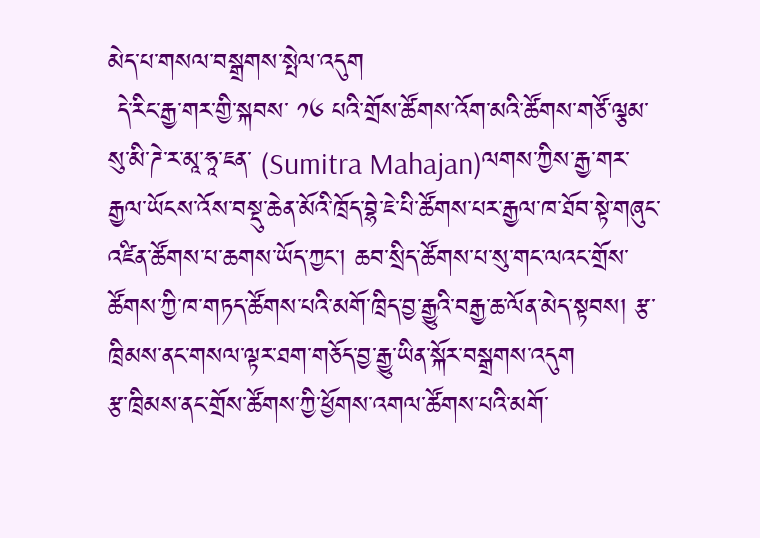མེད་པ་གསལ་བསྒྲགས་སྤེལ་འདུག
 དེ་རིང་རྒྱ་གར་གྱི་སྐབས་ ༡༦ པའི་གྲོས་ཚོགས་འོག་མའི་ཚོགས་གཙོ་ལྕམ་སུ་མི་ཌེ་ར་མཱ་ཧཱ་ཇན་ (Sumitra Mahajan)ལགས་ཀྱིས་རྒྱ་གར་རྒྱལ་ཡོངས་འོས་བསྡུ་ཆེན་མོའི་ཁྲོད་བྷེ་ཇེ་པི་ཚོགས་པར་རྒྱལ་ཁ་ཐོབ་སྟེ་གཞུང་འཛིན་ཚོགས་པ་ཆགས་ཡོད་ཀྱང་། ཆབ་སྲིད་ཚོགས་པ་སུ་གང་ལའང་གྲོས་ཚོགས་ཀྱི་ཁ་གཏད་ཚོགས་པའི་མགོ་ཁྲིད་བྱ་རྒྱུའི་བརྒྱ་ཆ་ལོན་མེད་སྟབས། རྩ་ཁྲིམས་ནང་གསལ་ལྟར་ཐག་གཅོད་བྱ་རྒྱུ་ཡིན་སྐོར་བསྒྲགས་འདུག
རྩ་ཁྲིམས་ནང་གྲོས་ཚོགས་ཀྱི་ཕྱོགས་འགལ་ཚོགས་པའི་མགོ་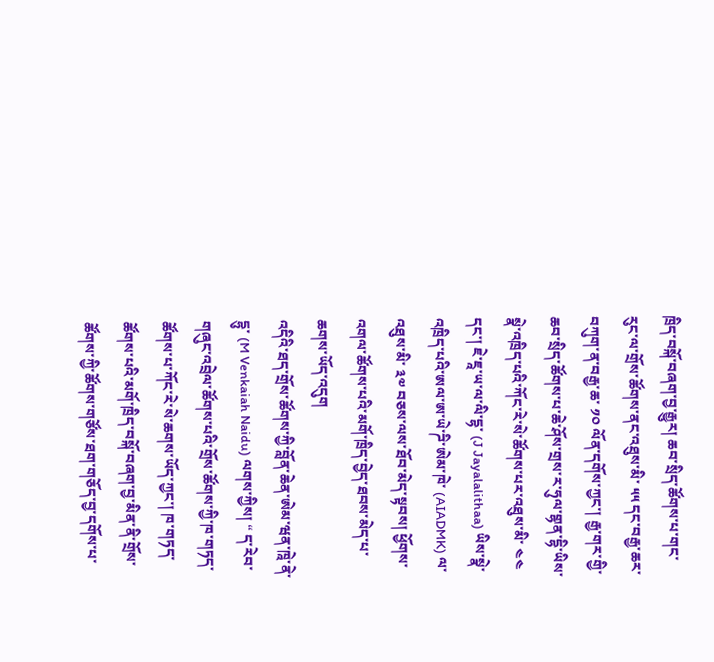ཁྲིད་བསྐོ་བཞག་བྱ་རྒྱུར། ཆབ་སྲིད་ཚོགས་པ་གང་རུང་ལ་གྲོས་ཚོགས་ནང་འཐུས་མི་ ༥༥ དང་བརྒྱ་ཆར་བཀུག་ན་བརྒྱ་ཆ་ ༡༠ ལོན་དགོས་ཀྱང་། རྒྱ་གར་གྱི་ཆབ་སྲིད་ཚོགས་པ་ཆེ་ཤོས་གྲས་ར་ཧུལ་གྷན་དྷི་ཡིས་སྣེ་འཁྲིད་པའི་ཀོང་རེ་སེ་ཚོགས་པར་འཐུས་མི་ ༤༤ དང་། ཇེ་ཇཱ་ཡ་ལ་ལི་དྷ་ (J Jayalalithaa) ཡིས་སྣེ་འཁྲིད་པའི་ཨལ་ཨ་ཡེ་ཌི་ཨེམ་ཁེ་ (AIADMK) ལ་འཐུས་མི་ ༣༧ བཅས་ལས་ཐོབ་མེད་སྟབས། ཕྱོགས་འགལ་ཚོགས་པའི་མགོ་ཁྲིད་བྱེད་ཐབས་མེད་པ་ཆགས་ཡོད་འདུག
འདིའི་ཐད་གྲོས་ཚོགས་ཀྱི་བློན་ཆེན་ཨེམ་ཝན་ཁཱེ་ནེ་དྷུ་ (M Venkaiah Naidu) ལགས་ཀྱིས། “ ད་རེབ་གཞུང་འབྲེལ་ཚོགས་པའི་གྲོས་ཚོགས་ཀྱི་ཁ་གཏད་ཚོགས་པ་ཀོང་རེ་སེ་ཆགས་ཡོད་ཀྱང་། ཁ་གཏད་ཚོགས་པའི་མགོ་ཁྲིད་བསྐོ་བཞག་བྱ་མིན་ནི་གྲོས་ཚོགས་ཀྱི་ཚོགས་གཙོས་ཐག་གཅོད་བྱ་དགོས་པ་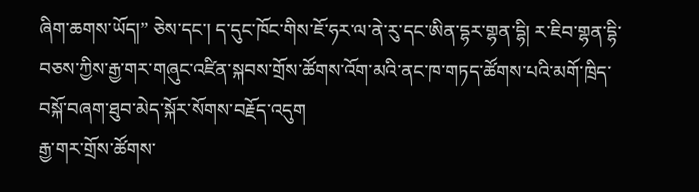ཞིག་ཆགས་ཡོད།” ཅེས་དང་། ད་དུང་ཁོང་གིས་ཇོ་ཧར་ལ་ནེ་རུ་དང་ཨིན་དྷར་གྷན་དྷི། ར་ཇིབ་གྷན་དྷི་བཅས་ཀྱིས་རྒྱ་གར་གཞུང་འཛིན་སྐབས་གྲོས་ཚོགས་འོག་མའི་ནང་ཁ་གཏད་ཚོགས་པའི་མགོ་ཁྲིད་བསྐོ་བཞག་ཐུབ་མེད་སྐོར་སོགས་བརྗོད་འདུག
རྒྱ་གར་གྲོས་ཚོགས་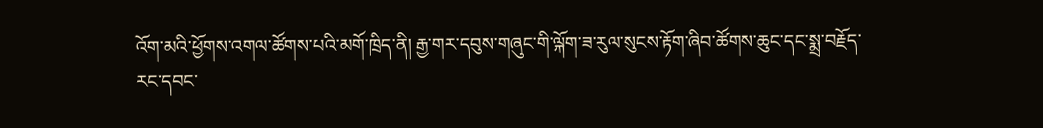འོག་མའི་ཕྱོགས་འགལ་ཚོགས་པའི་མགོ་ཁྲིད་ནི། རྒྱ་གར་དབུས་གཞུང་གི་ལྐོག་ཟ་རུལ་སུངས་རྟོག་ཞིབ་ཚོགས་ཆུང་དང་སྨྲ་བརྗོད་རང་དབང་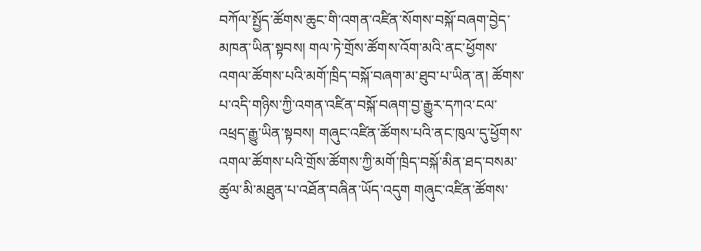བཀོལ་སྤྱོད་ཚོགས་ཆུང་གི་འགན་འཛིན་སོགས་བསྐོ་བཞག་བྱེད་མཁན་ཡིན་སྟབས། གལ་ཏེ་གྲོས་ཚོགས་འོག་མའི་ནང་ཕྱོགས་འགལ་ཚོགས་པའི་མགོ་ཁྲིད་བསྐོ་བཞག་མ་ཐུབ་པ་ཡིན་ན། ཚོགས་པ་འདི་གཉིས་ཀྱི་འགན་འཛིན་བསྐོ་བཞག་བྱ་རྒྱུར་དཀའ་ངལ་འཕྲད་རྒྱུ་ཡིན་སྟབས། གཞུང་འཛིན་ཚོགས་པའི་ནང་ཁུལ་དུ་ཕྱོགས་འགལ་ཚོགས་པའི་གྲོས་ཚོགས་ཀྱི་མགོ་ཁྲིད་བསྐོ་མིན་ཐད་བསམ་ཚུལ་མི་མཐུན་པ་འཐོན་བཞིན་ཡོད་འདུག གཞུང་འཛིན་ཚོགས་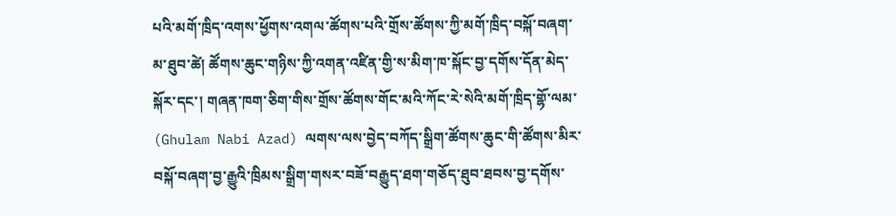པའི་མགོ་ཁྲིད་འགས་ཕྱོགས་འགལ་ཚོགས་པའི་གྲོས་ཚོགས་ཀྱི་མགོ་ཁྲིད་བསྐོ་བཞག་མ་ཐུབ་ཚེ། ཚོགས་ཆུང་གཉིས་ཀྱི་འགན་འཛིན་གྱི་ས་མིག་ཁ་སྐོང་བྱ་དགོས་དོན་མེད་སྐོར་དང་། གཞན་ཁག་ཅིག་གིས་གྲོས་ཚོགས་གོང་མའི་ཀོང་རེ་སེའི་མགོ་ཁྲིད་གྷོ་ལམ་ (Ghulam Nabi Azad) ལགས་ལས་བྱེད་བཀོད་སྒྲིག་ཚོགས་ཆུང་གི་ཚོགས་མིར་བསྐོ་བཞག་བྱ་རྒྱུའི་ཁྲིམས་སྒྲིག་གསར་བཟོ་བརྒྱུད་ཐག་གཅོད་ཐུབ་ཐབས་བྱ་དགོས་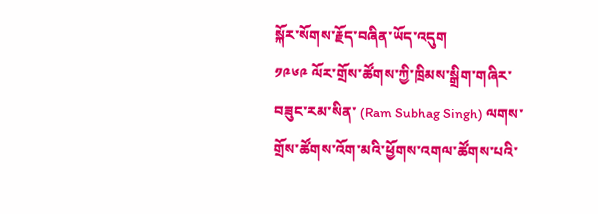སྐོར་སོགས་རྗོད་བཞིན་ཡོད་འདུག
༡༩༦༩ ལོར་གྲོས་ཚོགས་ཀྱི་ཁྲིམས་སྒྲིག་གཞིར་བཟུང་རམ་སིན་ (Ram Subhag Singh) ལགས་གྲོས་ཚོགས་འོག་མའི་ཕྱོགས་འགལ་ཚོགས་པའི་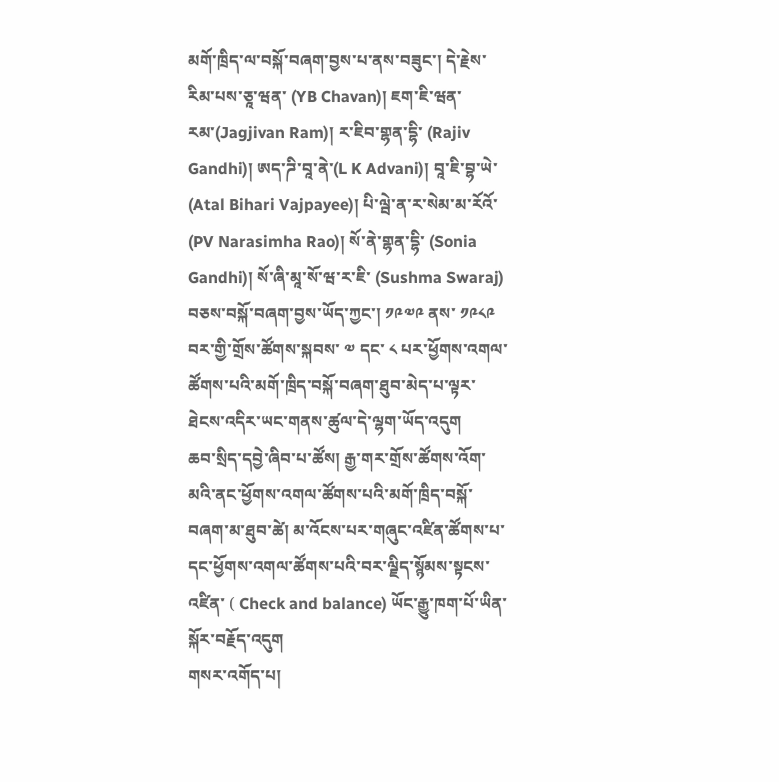མགོ་ཁྲིད་ལ་བསྐོ་བཞག་བྱས་པ་ནས་བཟུང་། དེ་རྗེས་རིམ་པས་ཅཱ་ཝན་ (YB Chavan)། ཇག་ཇི་ཝན་རམ་(Jagjivan Ram)། ར་ཇིབ་གྷན་དྷི་ (Rajiv Gandhi)། ཨད་ཌི་བཱ་ནེ་(L K Advani)། བཱ་ཇི་བྷ་ཡེ་ (Atal Bihari Vajpayee)། པི་ལྦེ་ན་ར་སེམ་མ་རོའོ་ (PV Narasimha Rao)། སོ་ནེ་གྷན་དྷི་ (Sonia Gandhi)། སོ་ཞི་མཱ་སོ་ཝ་ར་ཇི་ (Sushma Swaraj) བཅས་བསྐོ་བཞག་བྱས་ཡོད་ཀྱང་། ༡༩༧༩ ནས་ ༡༩༨༩ བར་གྱི་གྲོས་ཚོགས་སྐབས་ ༧ དང་ ༨ པར་ཕྱོགས་འགལ་ཚོགས་པའི་མགོ་ཁྲིད་བསྐོ་བཞག་ཐུབ་མེད་པ་ལྟར་ཐེངས་འདིར་ཡང་གནས་ཚུལ་དེ་ལྷག་ཡོད་འདུག
ཆབ་སྲིད་དབྱེ་ཞིབ་པ་ཚོས། རྒྱ་གར་གྲོས་ཚོགས་འོག་མའི་ནང་ཕྱོགས་འགལ་ཚོགས་པའི་མགོ་ཁྲིད་བསྐོ་བཞག་མ་ཐུབ་ཚེ། མ་འོངས་པར་གཞུང་འཛིན་ཚོགས་པ་དང་ཕྱོགས་འགལ་ཚོགས་པའི་བར་ལྗིད་སྙོམས་སྟངས་འཛིན་ ( Check and balance) ཡོང་རྒྱུ་ཁག་པོ་ཡིན་སྐོར་བརྗོད་འདུག
གསར་འགོད་པ།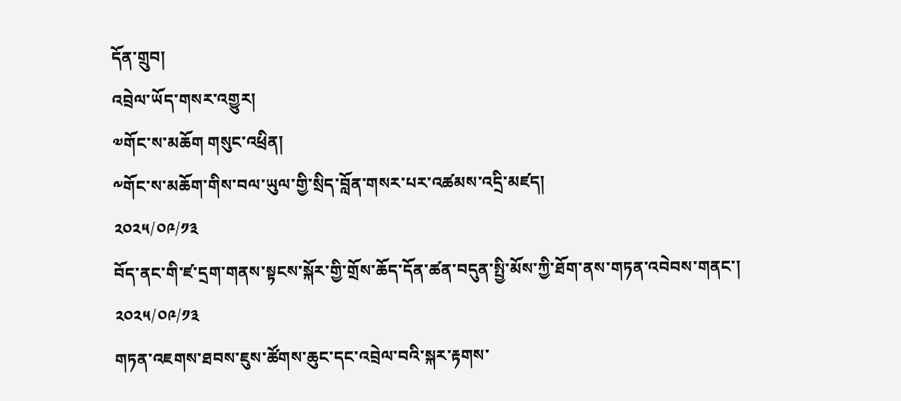དོན་གྲུབ།
འབྲེལ་ཡོད་གསར་འགྱུར།
༧གོང་ས་མཆོག གསུང་འཕྲིན།
༸གོང་ས་མཆོག་གིས་བལ་ཡུལ་གྱི་སྲིད་བློན་གསར་པར་འཚམས་འདྲི་མཛད།
༢༠༢༥/༠༩/༡༣
བོད་ནང་གི་ཛ་དྲག་གནས་སྟངས་སྐོར་གྱི་གྲོས་ཆོད་དོན་ཚན་བདུན་སྤྱི་མོས་ཀྱི་ཐོག་ནས་གཏན་འབེབས་གནང་།
༢༠༢༥/༠༩/༡༣
གཏན་འཇགས་ཐབས་ཇུས་ཚོགས་ཆུང་དང་འབྲེལ་བའི་སྐར་རྟགས་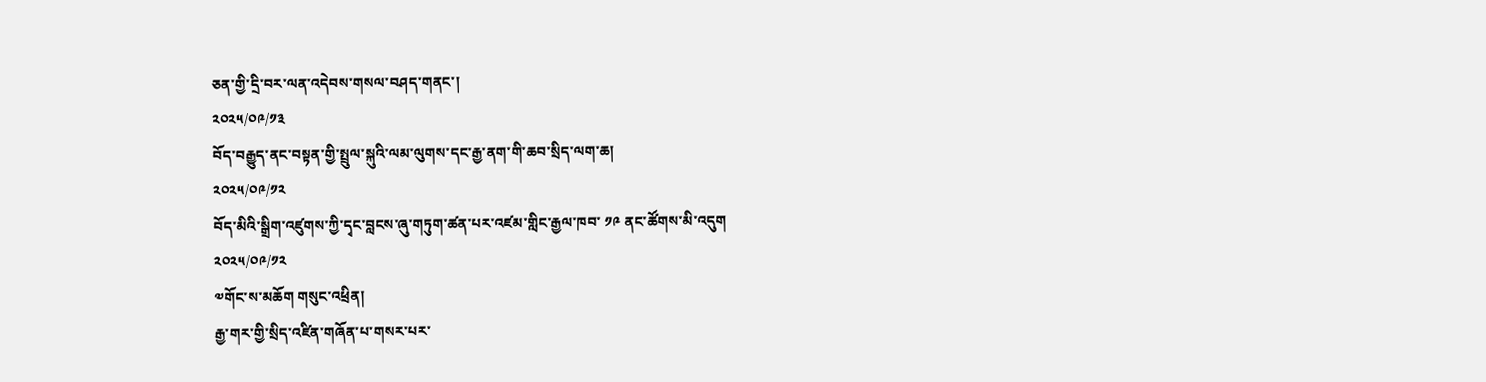ཅན་གྱི་དྲི་བར་ལན་འདེབས་གསལ་བཤད་གནང་།
༢༠༢༥/༠༩/༡༣
བོད་བརྒྱུད་ནང་བསྟན་གྱི་སྤྲུལ་སྐུའི་ལམ་ལུགས་དང་རྒྱ་ནག་གི་ཆབ་སྲིད་ལག་ཆ།
༢༠༢༥/༠༩/༡༢
བོད་མིའི་སྒྲིག་འཛུགས་ཀྱི་དྭང་བླངས་ཞུ་གཏུག་ཚན་པར་འཛམ་གླིང་རྒྱལ་ཁབ་ ༡༩ ནང་ཚོགས་མི་འདུག
༢༠༢༥/༠༩/༡༢
༧གོང་ས་མཆོག གསུང་འཕྲིན།
རྒྱ་གར་གྱི་སྲིད་འཛིན་གཞོན་པ་གསར་པར་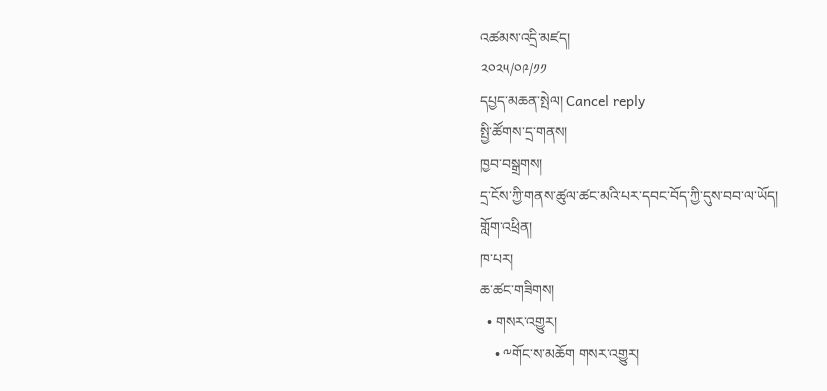འཚམས་འདྲི་མཛད།
༢༠༢༥/༠༩/༡༡
དཔྱད་མཆན་སྤེལ། Cancel reply
སྤྱི་ཚོགས་དྲ་གནས།
ཁྱབ་བསྒྲགས།
དྲ་ངོས་ཀྱི་གནས་ཚུལ་ཚང་མའི་པར་དབང་བོད་ཀྱི་དུས་བབ་ལ་ཡོད།
གློག་འཕྲིན།
ཁ་པར།
ཆ་ཚང་གཟིགས།
  • གསར་འགྱུར།
    • ༸གོང་ས་མཆོག གསར་འགྱུར།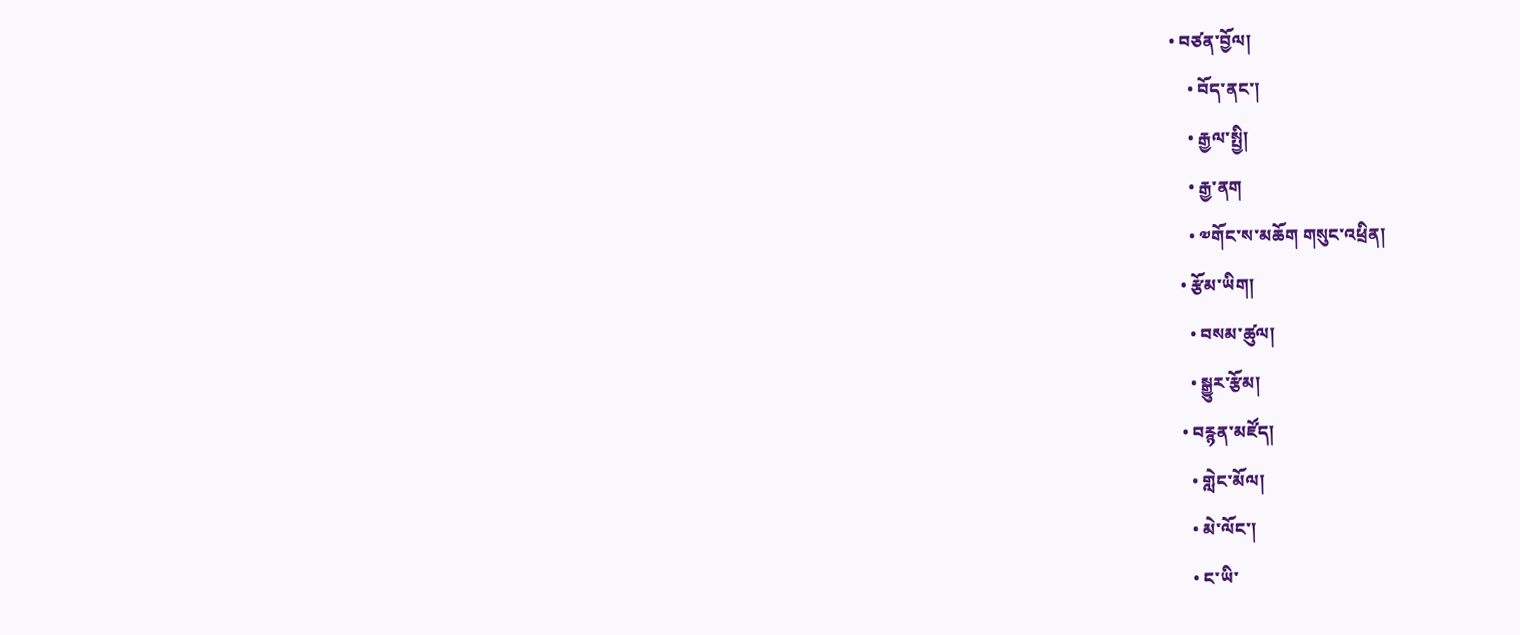• བཙན་བྱོལ།
    • བོད་ནང་།
    • རྒྱལ་སྤྱི།
    • རྒྱ་ནག
    • ༧གོང་ས་མཆོག གསུང་འཕྲིན།
  • རྩོམ་ཡིག།
    • བསམ་ཚུལ།
    • སྒྱུར་རྩོམ།
  • བརྙན་མཛོད།
    • གླེང་མོལ།
    • མེ་ལོང་།
    • ང་ཡི་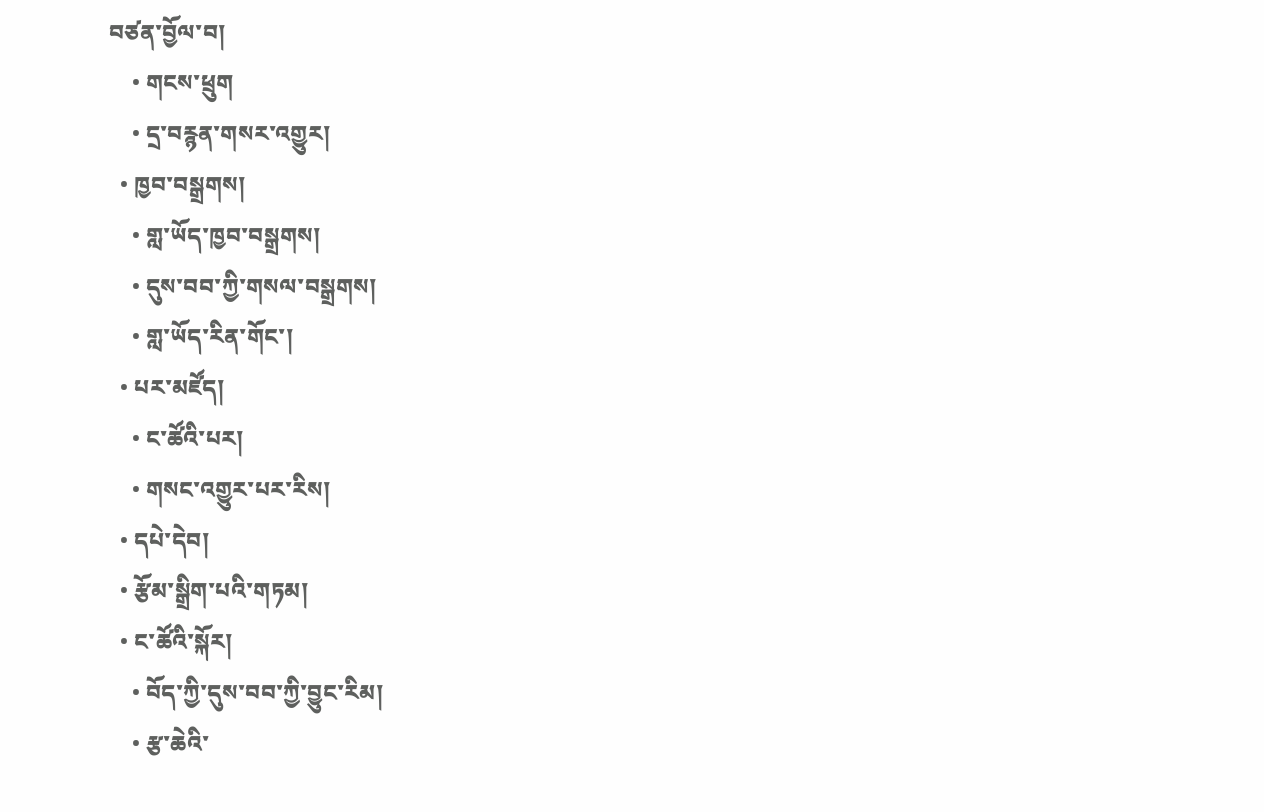བཙན་བྱོལ་བ།
    • གངས་ཕྲུག
    • དྲ་བརྙན་གསར་འགྱུར།
  • ཁྱབ་བསྒྲགས།
    • གླ་ཡོད་ཁྱབ་བསྒྲགས།
    • དུས་བབ་ཀྱི་གསལ་བསྒྲགས།
    • གླ་ཡོད་རིན་གོང་།
  • པར་མཛོད།
    • ང་ཚོའི་པར།
    • གསང་འགྱུར་པར་རིས།
  • དཔེ་དེབ།
  • རྩོམ་སྒྲིག་པའི་གཏམ།
  • ང་ཚོའི་སྐོར།
    • བོད་ཀྱི་དུས་བབ་ཀྱི་བྱུང་རིམ།
    • རྩ་ཆེའི་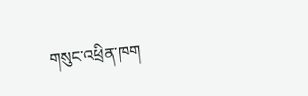གསུང་འཕྲིན་ཁག